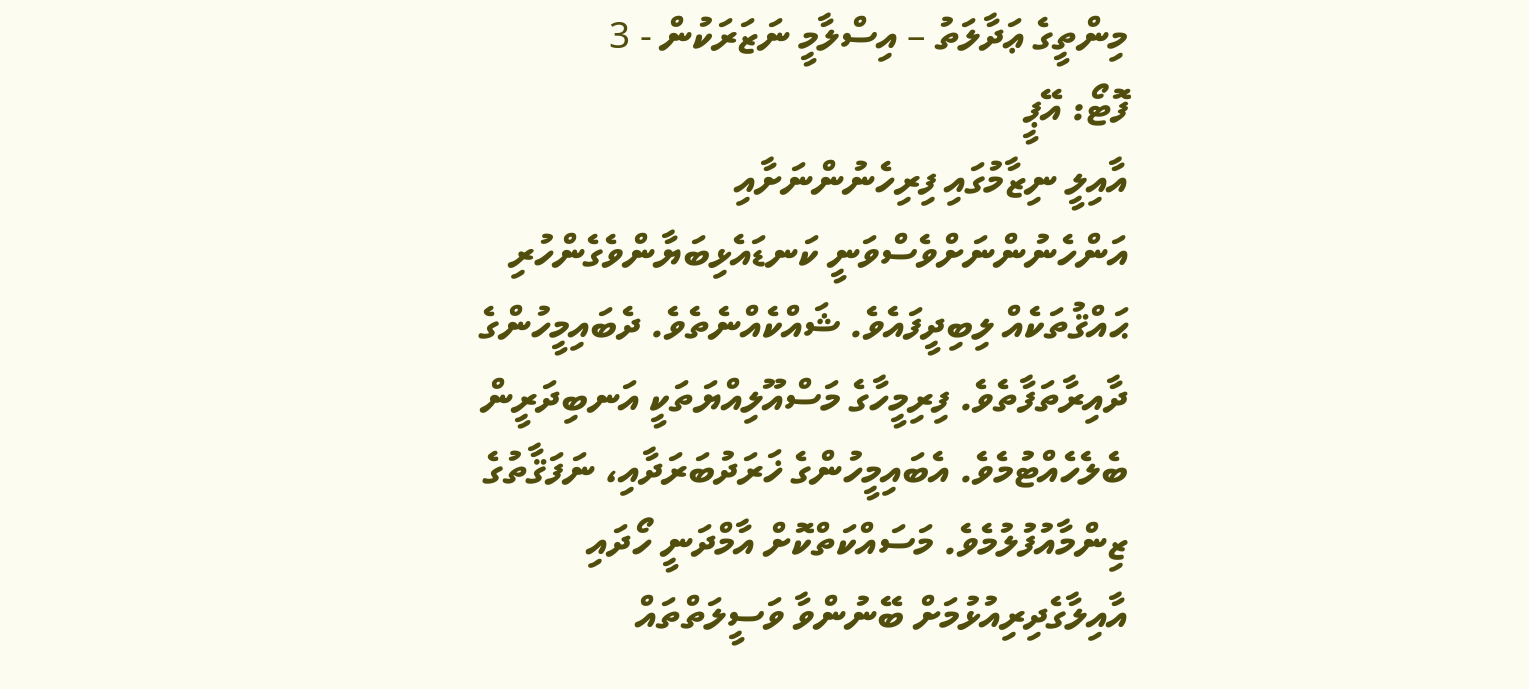މިންތީގެ ޢަދާލަތު – އިސްލާމީ ނަޒަރަކުން - 3
ފޮޓޯ: އޭޕީ
އާއިލީ ނިޒާމުގައި ފިރިހެނުންނަށާއި އަންހެނުންނަށްވެސްވަނީ ކަނޑައެޅިބަޔާންވެގެންހުރި ޙައްޤުތަކެއް ލިބިދީފައެވެ. ޝައްކެއްނެތެވެ. ދެބައިމީހުންގެ ދާއިރާތަފާތެވެ. ފިރިމީހާގެ މަސްއޫލިއްޔަތަކީ އަނބިދަރީން ބެލެހެއްޓުމެވެ. އެބައިމީހުންގެ ޚަރަދުބަރަދާއި، ނަފަޤާތުގެ ޒިންމާއުފުލުމެވެ. މަސައްކަތްކޮށް އާމްދަނީ ހޯދައި އާއިލާގެދިރިއުޅުމަށް ބޭނުންވާ ވަސީލަތްތައް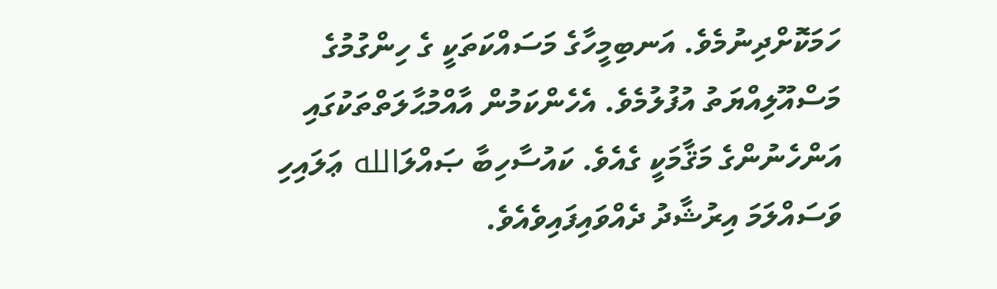ހަމަކޮށްދިނުމެވެ. އަނބިމީހާގެ މަސައްކަތަކީ ގެ ހިންގުމުގެ މަސްއޫލިއްޔަތު އުފުލުމެވެ. އެހެންކަމުން އާއްމުޙާލަތްތަކުގައި އަންހެނުންގެ މަޤާމަކީ ގެއެވެ. ކައުސާހިބާ ޞައްލަالله ޢަލައިހި ވަސައްލަމަ އިރުޝާދު ދެއްވައިފައިވެއެވެ.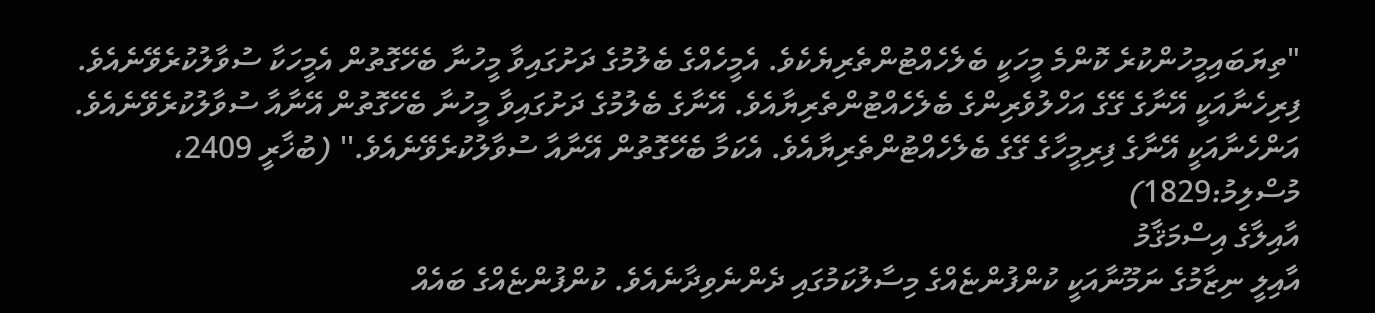"ތިޔަބައިމީހުންކުރެ ކޮންމެ މީހަކީ ބެލެހެއްޓުންތެރިޔެކެވެ. އެމީހެއްގެ ބެލުމުގެ ދަށުގައިވާ މީހުނާ ބެހޭގޮތުން އެމީހަކާ ސުވާލުކުރެވޭނެއެވެ. ފިރިހެނާއަކީ އޭނާގެ ގޭގެ އަހްލުވެރިންގެ ބެލެހެއްޓުންތެރިޔާއެވެ. އޭނާގެ ބެލުމުގެ ދަށުގައިވާ މީހުނާ ބެހޭގޮތުން އޭނާއާ ސުވާލުކުރެވޭނެއެވެ. އަންހެނާއަކީ އޭނާގެ ފިރިމީހާގެ ގޭގެ ބެލެހެއްޓުންތެރިޔާއެވެ. އެކަމާ ބެހޭގޮތުން އޭނާއާ ސުވާލުކުރެވޭނެއެވެ.'' (ބުޚާރީ 2409، މުސްލިމު:1829)
އާއިލާގެ އިސްމަޤާމު
އާއިލީ ނިޒާމުގެ ނަމޫނާއަކީ ކުންފުންޏެއްގެ މިސާލުކަމުގައި ދެންނެވިދާނެއެވެ. ކުންފުންޏެއްގެ ބައެއް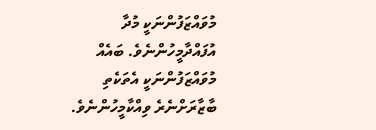މުވައްޒަފުންނަކީ މުދާ އުފައްދާމީހުންނެވެ. ބައެއް މުވައްޒަފުންނަކީ އެތަކެތި ބާޒާރަށްނެރެ ވިއްކާމީހުންނެވެ.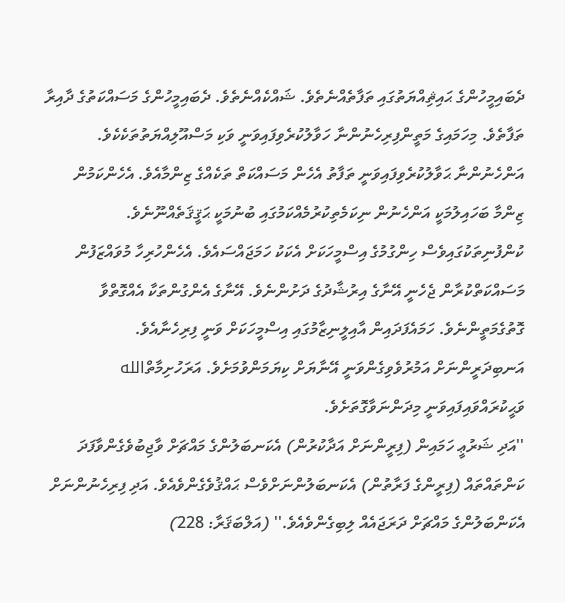ދެބައިމީހުންގެ ޙައިޘިއްޔަތުގައި ތަފާތެއްނެތެވެ. ޝައްކެއްނެތެވެ. ދެބައިމީހުންގެ މަސައްކަތުގެ ދާއިރާ ތަފާތެވެ. މިހަމައިގެ މަތީންފިރިހެނުންނާ ހަވާލުކުރެވިފައިވަނީ ވަކި މަސްއޫލިއްޔަތުތަކެކެވެ. އަންހެނުންނާ ޙަވާލުކުރެވިފައިވަނީ ތަފާތު އެހެން މަސައްކަތް ތަކެއްގެ ޒިންމާއެވެ. އެހެންކަމުން ޒިންމާ ބަހައިލުމަކީ އަންހެނުން ނިކަމެތިކުރުމެއްކަމުގައި ބުނުމަކީ ޙަޤީޤަތެއްނޫނެވެ. ކުންފުނިތަކުގައިވެސް ހިންގުމުގެ އިސްމީހަކަށް އެކަކު ހަމަޖައްސައެވެ. އެހެންހުރިހާ މުވައްޒަފުން މަސައްކަތްކުރާން ޖެހެނީ އޭނާގެ އިރުޝާދުގެ ދަށުންނެވެ. އޭނާގެ އެންގުންތަކާ އެއްގޮތްވާ ގޮތުގެމަތީންނެވެ. ހަމައެފަދައިން އާއިލީނިޒާމުގައި އިސްމީހަކަށް ވަނީ ފިރިހެނާއެވެ. އަނބިދަރީންނަށް އަމުރުވެވިގެންވަނީ އޭނާޔަށް ކިޔަމަންވުމަށެވެ. އަރަހުށިމާތްالله ވަޙީކުރައްވައިފައިވަނީ މިދަންނަވާގޮތަށެވެ.
''އަދި ޝަރުޢީ ހަމައިން (ފިރީންނަށް އަދާކުރުން) އެކަނބަލުންގެ މައްޗަށް ވާޖިބުވެގެންވާފަދަ ކަންތައްތައް (ފިރީންގެ ފަރާތުން) އެކަނބަލުންނަށްވެސް ޙައްޤުވެގެންވެއެވެ. އަދި ފިރިހެނުންނަށް އެކަންބަލުންގެ މައްޗަށް ދަރަޖައެއް ލިބިގެންވެއެވެ.'' (އަލްބަޤަރާ: 228)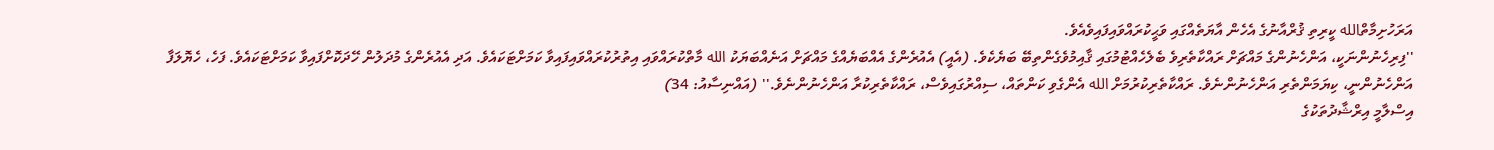އަރަހުށިމާތްالله ކީރިތި ޤުރްއާނުގެ އެހެން އާޔަތެއްގައި ވަޙީކުރައްވައިފައިވެއެވެ.
''ފިރިހެނުންނަކީ، އަންހެނުންގެ މައްޗަށް ރައްކާތެރިވެ ބެލެހެއްޓުމުގައި ޤާއިމުވެގެންތިބޭ ބަޔެކެވެ. (އެއީ) އެއުރެންގެ އެއްބަޔެއްގެ މައްޗަށް އަނެއްބަޔަކު الله މާތްކުރައްވައި އިތުރުކުރައްވައިފައިވާ ކަމަށްޓަކައެވެ. އަދި އެއުރެންގެ މުދަލުން ހޭދަކޮށްފައިވާ ކަމަށްޓަކައެވެ. ފަހެ، ހެޔޮލަފާ އަންހެނުންނީ، ކިޔަމަންތެރި އަންހެނުންނެވެ. ރައްކާތެރިކުރުމަށް الله އެންގެވި ކަންތައް، ސިއްރުގައިވެސް، ރައްކާތެރިކުރާ އަންހެނުންނެވެ.'' (އައްނިސާއު: 34)
އިސްލާމީ އިރްޝާދުތަކުގެ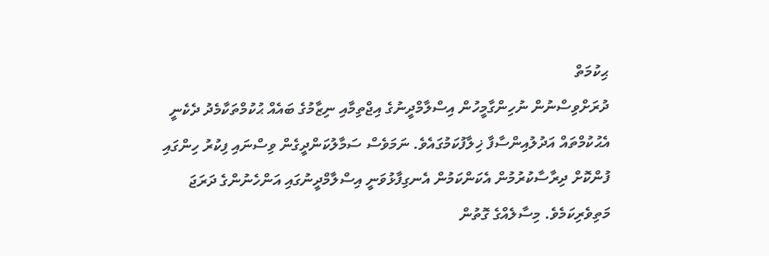ޙިކުމަތް
ދުރަށްވިސްނުން ނުހިންގާމީހުން އިސްލާމްދީނުގެ އިޖްތިމާއި ނިޒާމުގެ ބައެއް ޙުކުމްތަކާމެދު ދެކެނީ އެޙުކުމްތައް އަދުލުއިންސާފާ ޚިލާފުކަމުގައެވެ. ނަމަވެސް ސަމާލުކަންދީގެން ވިސްނައި ފިކުރު ހިންގައި ފުންކޮށް ދިރާސާކުރުމުން އެކަންކަމުން އެނގިފާޅުވަނީ އިސްލާމްދީނުގައި އަންހެނުންގެ ދަރަޖަ މަތިވެރިކަމެވެ. މިސާލެއްގެ ގޮތުން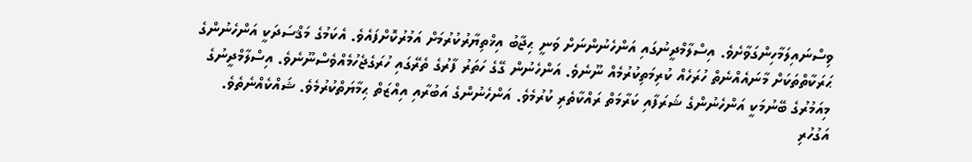ވިސްނައިލަމާހިންގަވާށެވެ. އިސްލާމްދީނުގައި އަންހެނުންނަށް ވަނީ ޙިޖާބު އިޚްތިޔާރުކުރުމަށް އަމުރުކޮށްފައެވެ. އެކަމުގެ މަޤްސަދަކީ އަންހެނުންގެ ޙަރަކާތްތަކަށް މާނައެއްނެތް ހުރަހެއް ކުރިމަތިކުރުމެއް ނޫނެވެ. އަންހެނުން ގޭގެ ހަތަރު ފާރުގެ ތެރޭގައި ހުރަގެޖެހުމެއްވެސްނޫނެވެ. އިސްލާމްދީނުގެ މިއަމުރުގެ ބޭނުމަކީ އަންހެނުންގެ ޝަރަފާއި ކަރާމަތް ރައްކާތެރި ކުރުމެވެ. އަންހެނުންގެ އަބުރާއި އިއްޒަތް ޙިމާޔަތްކުރުމެވެ. ޝައްކެއްނެތެވެ. އަގުހުރި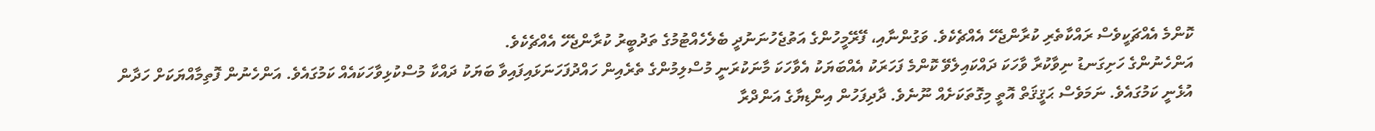ކޮންމެ އެއްޗަކީވެސް ރައްކާތެރި ކުރާންޖެހޭ އެއްޗެކެވެ. ވަގުންނާއި، ފޭރޭމީހުންގެ އަތުޖެހުނަނުދީ ބެލެހެއްޓުމުގެ ތަދުބީރު ކުރާންޖެހޭ އެއްޗެކެވެ.
އަންހެނުންގެ ހަށިގަނޑު ނިވާކުރާ ވާހަކަ ދައްކައިލެވޭ ކޮންމެ ފަހަރަކު އެއްބަޔަކު އެވާހަކަ މާނަކުރަނީ މުސްލިމުންގެ ތެރެއިން ހައްދުފަހަނަޅައިފައިވާ ބަޔަކު ދައްކާ މުސްކުޅިވާހަކައެއް ކަމުގައެވެ. އަންހެނުން ފޮތިމާއްޔަކަށް ހަދާން އުޅެނީ ކަމުގައެވެ. ނަމަވެސް ޙަޤީޤަތް އޮތީ މިގޮތަކަށެއް ނޫނެވެ. ދާދިފަހުން އިންޑިޔާގެ އަންދްރާ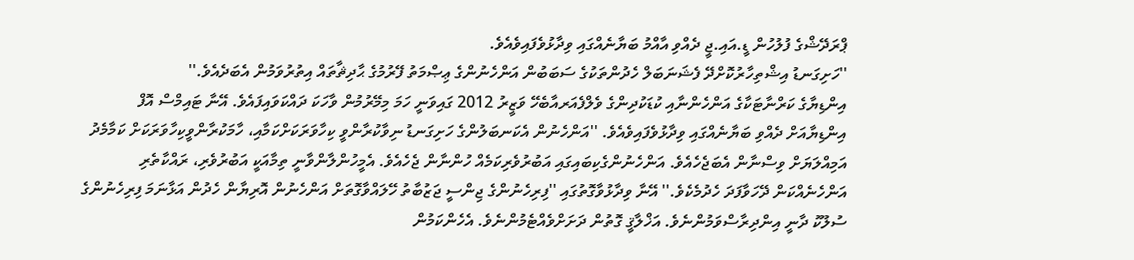ޕްރަދޭޝްގެ ފުލުހުން ޑީ.އައި.ޖީ ދެއްވި އާއްމު ބަޔާނެއްގައި ވިދާޅުވެފައިވެއެވެ.
''ހަށިގަނޑު އިޝްތިހާރުކޮށްދޭ ފެޝަނަބަލް ހެދުންތަކުގެ ސަބަބުން އަންހެނުންގެ ޢިޞްމަތު ފޭރުމުގެ ޙާދިޘާތައް އިތުރުވަމުން އެބަދެއެވެ.''
އިންޑިޔާގެ ކަރްނާޓަކާގެ އަންހެންނާއި ކުޑަކުދިންގެ ވެލްފެއަރއާބެހޭ ވަޒީރު 2012 ގައިވަނީ ހަމަ މިމޭރުމުން ވާހަކަ ދައްކަވައިފައެވެ. އޭނާ ޓައިމްސް އޮފް އިންޑިޔާއަށް ދެއްވި ބަޔާނެއްގައި ވިދާޅުވެފައިވެއެވެ. ''އަންހެނުން އެކަނބަލުންގެ ހަށިގަނޑު ނިވާކުރާންވީ ކިހާވަރަކަށްކަމާއި، ހާމަކުރާންވީކިހާވަރަކަށް ކަމާމެދު އަމިއްލަޔަށް ވިސްނާން އެބަޖެހެއެވެ. އަންހެނުންގެކިބައިގައި އަބުރުވެރިކަމެއް ހުންނާން ޖެހެއެވެ. އެމީހުންލާންވާނީ ތިމާއަކީ އަބުރުވެރި، ރައްކާތެރި އަންހެނެއްކަން ދޭހަވާފަދަ ހެދުމެކެވެ.'' އޭނާ ވިދާޅުވާގޮތުގައި ''ފިރިހެނުންގެ ޖިންސީ ޖަޒުބާތު ހޭލައްވާގޮތަށް އަންހެނުން އޮރިޔާން ހެދުން އަޅާނަމަ ފިރިހެނުންގެ ސުލޫކު ދާނީ އިންދިރާސްވަމުންނެވެ. އަޚްލާޤީ ގޮތުން ދަށަށްވެއްޓެމުންނެވެ. އެހެންކަމުން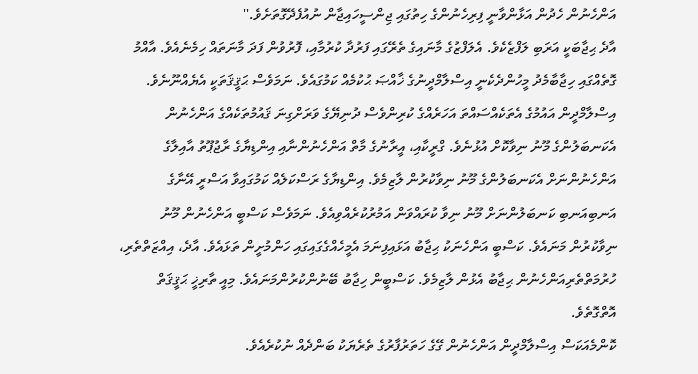އަންހެނުން ހެދުން އަޅާންވާނީ ފިރިހެނުންގެ ހިތުގައި ޖިންސީހައިޖާން ނުއުފެދޭގޮތަށެވެ.''
އާދެ ޙިޖާބަކީ އަރަބި ލަފްޒެކެވެ. އެލަފްޒުގެ މާނައިގެ ތެރޭގައި ފަރުދާ ކުރުމާއި، ފޮރުވުން ފަދަ މާނަތައް ހިމެނެއެވެ. އާއްމު ގޮތެއްގައި ހިޖާބާމެދު މީހުންދެކެނީ އިސްލާމްދީނުގެ ޚާއްޞަ ޙުކުމެއް ކަމުގައެވެ. ނަމަވެސް ޙަޤީޤަތަކީ އެޔެއްނޫނެވެ. އިސްލާމްދީން އައުމުގެ އެތަކެއްސައްތަ އަހަރެއްގެ ކުރިންވެސް ދުނިޔޭގެ ވަރަށްގިނަ ޤައުމުތަކެއްގެ އަންހެނުން އެކަނބަލުންގެ މޫނު ނިވާކޮށް އުޅުނެވެ. ގްރީކާއި، އީރާނުގެ މާތް އަންހެނުންނާއި އިންޑިޔާގެ ރާޖުޕޫތު އާއިލާގެ އަންހެނުންނަށް އެކަނބަލުންގެ މޫނު ނިވާކުރުން ލާޒިމެވެ. އިންޑިޔާގެ ރަސްކަލެއް ކަމުގައިވާ އަސްރީ އޭނާގެ އަނބިއަނބި ކަނބަލުންނަށް މޫނު ނިވާ ކުރައްވަން އަމުރުކުރެއްވިއެވެ. ނަމަވެސް ކަސްބީ އަންހެނުން މޫނު ނިވާކުރުން މަނައެވެ. ކަސްބީ އަންހެނަކު ޙިޖާބު އަޅައިފިނަމަ އެމީހެއްގެގައިގައި ހަންމުށީން ތަޅައެވެ. އާދެ، އިއްޒަތްތެރި، ހުރުމަތްތެރިއަންހެނުން ޙިޖާބު އެޅުން ލާޒިމެވެ. ކަސްބީން ހިޖާބު ބޭނުންކުރުންމަނައެވެ. މިއީ ތާރިޚީ ޙަޤީޤަތް އޮތްގޮތެވެ.
ކޮންމެއަކަސް އިސްލާމްދީން އަންހެނުން ގޭގެ ހަތަރުފާރުގެ ތެރެޔަކު ބަންދެއް ނުކުރެއެވެ.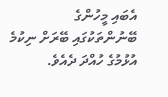އެބައި މީހުންގެ ބޭނުންތަކުގައި ބޭރަށް ނިކުމެ އުޅުމުގެ ހުއްދަ ދެއެވެ.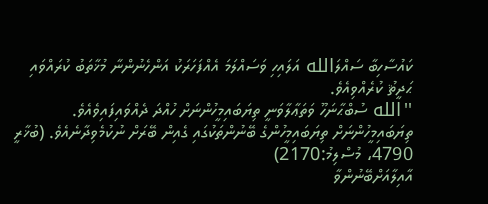ކައުސާހިބާ ސައްލަالله އަލައިހި ވަސައްލަމަ އެއްފަހަރަކު އަންހެނުންނާ މުޚާތަބު ކުރައްވައި ޙަދީޘު ކުރެއްވިއެވެ.
''الله ސުބްޙާނަހޫ ވަތަޢާލާވަނީ ތިޔަބައިމީހުންނަށް ހުއްދަ ދެއްވައިފައިވެއެވެ. ތިޔަބައިމީހުންނަށް ތިޔަބައިމީހުންގެ ބޭނުންތަކުގައި ގެއިން ބޭރަށް ނުކުމެވިދާނެއެވެ. (ބުޚާރީ 4790، މުސްލިމު:2170)
އާއިލާއަށްބޭނުންވާ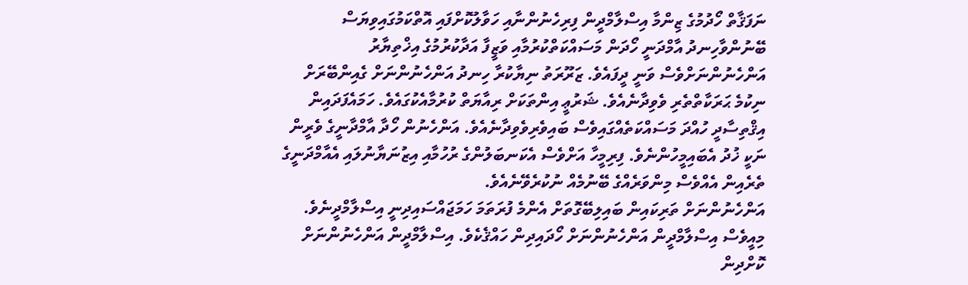ނަފަޤާތް ހޯދުމުގެ ޒިންމާ އިސްލާމްދީން ފިރިހެނުންނާއި ހަވާލުކޮށްފައި އޮތްކަމުގައިވިޔަސް ބޭނުންވާހިނދު އާމްދަނީ ހޯދަން މަސައްކަތްކުރުމާއި ވަޒީފާ އަދާކުރުމުގެ އިޚްތިޔާރު އަންހެނުންނަށްވެސް ވަނީ ދީފައެވެ. ޒަރޫރަތު ނިޔާކުރާ ހިނދު އަންހެނުންނަށް ގެއިންބޭރަށް ނިކުމެ ޙަރަކާތްތެރި ވެވިދާނެއެވެ. ޝަރުޢީ އިންތަކަށް ރިއާޔަތް ކުރުމާއެކުގައެވެ. ހަމައެފަދައިން އިޤްތިސާދީ ހުއްދަ މަސައްކަތެއްގައިވެސް ބައިވެރިވެވިދާނެއެވެ. އަންހެނުން ހޯދާ އާމްދާނީގެ ވެރީން ނަކީ ޚުދު އެބައިމީހުންނެވެ. ފިރިމީހާ އަށްވެސް އެކަނބަލުންގެ ރުހުމާއި އިޒުނަޔާނުލައި އެއާމްދަނީގެ ތެރެއިން އެއްވެސް މިންވަރެއްގެ ބޭނުމެއް ނުކުރެވޭނެއެވެ.
އަންހެނުންނަށް ތަރިކައިން ބައިލިބޭގޮތަށް އެންމެ ފުރަތަމަ ހަމަޖައްސައިދިނީ އިސްލާމްދީނެވެ. މިއީވެސް އިސްލާމްދީން އަންހެނުންނަށް ހޯދައިދިން ހައްޤެކެވެ. އިސްލާމްދީން އަންހެނުންނަށް ކޮށްދިން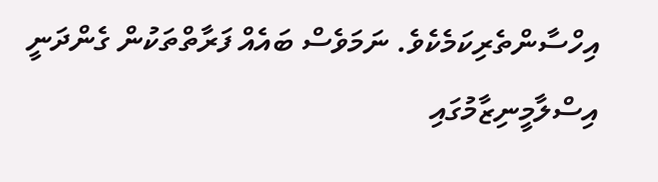އިހްސާންތެރިކަމެކެވެ. ނަމަވެސް ބައެއް ފަރާތްތަކުން ގެންދަނީ އިސްލާމީނިޒާމުގައި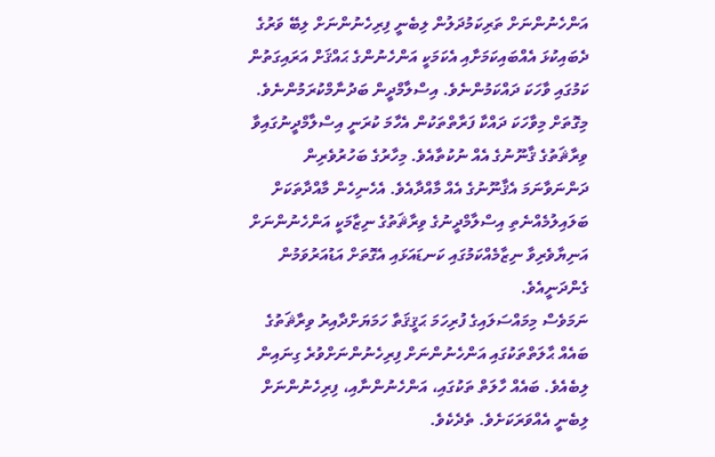އަންހެނުންނަށް ތަރިކަމުދަލުން ލިބެނީ ފިރިހެނުންނަށް ލިބޭ ވަރުގެ ދެބައިކުޅަ އެއްބައިކަމަށާއި އެކަމަކީ އަންހެނުންގެ ޙައްޤަށް އަރައިގަތުން ކަމުގައި ވާހަކަ ދައްކަމުންނެވެ. އިސްލާމްދީން ބަދުނާމްކުރަމުންނެވެ. މިގޮތަށް މިވާހަކަ ދައްކާ ފަރާތްތަކުން އެހާމަ ކުރަނީ އިސްލާމްދީނުގައިވާ ވިރާޘަތުގެ ޤާނޫނުގެ އެއް ނުކުތާއެވެ. މިހާރުގެ ބަހުރުވެރިން ދަންނަވާނަމަ އެޤާނޫނުގެ އެއް މާއްދާއެވެ. އެހެނިހެން މާއްދާތަކަށް ބަލައިލުމެއްނެތި އިސްލާމްދީނުގެ ވިރާޘަތުގެ ނިޒާމަކީ އަންހެނުންނަށް އަނިޔާވެރިވާ ނިޒާމެއްކަމުގައި ކަނޑައަޅައި އެގޮތަށް އަޑުއަރުވަމުން ގެންދަނީއެވެ.
ނަމަވެސް މިމައްސަލައިގެ ފުރިހަމަ ޙަޤީޤަތާ ހަމަޔަށްދާއިރު ވިރާޘަތުގެ ބައެއް ޙާލަތްތަކުގައި އަންހެނުންނަށް ފިރިހެނުންނަށްވުރެ ގިނައިން ލިބެއެވެ. ބައެއް ހާލަތް ތަކުގައި، އަންހެނުންނާއި، ފިރިހެނުންނަށް ލިބެނީ އެއްވަރަކަށެވެ. ތެދެކެވެ.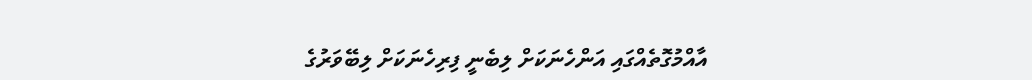އާއްމުގޮތެއްގައި އަންހެނަކަށް ލިބެނީ ފިރިހެނަކަށް ލިބޭވަރުގެ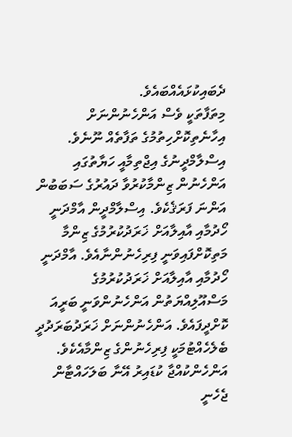ދެބައިކުޅައެއްބައެވެ.
މިތަފާތަކީ ވެސް އަންހެނުންނަށް އިހާނެތިކޮށްހިތުމުގެ ތަފާތެއް ނޫނެވެ. އިސްލާމްދީނުގެ އިޖްތިމާއީ ހަޔާތުގައި އަންހެނުން ޒިންމާކުރުވާ ދައުރުގެ ސަބަބުން އަންނަ ފަރަޤެކެވެ. އިސްލާމްދީން އާމްދަނީ ހޯދުމާއި އާއިލާއަށް ޚަރަދުކުރުމުގެ ޒިންމާ މަތިކޮށްފައިވަނީ ފިރިހެނުންނާއެވެ. އާމްދަނީ ހޯދުމާއި އާއިލާއަށް ޚަރަދުކުރުމުގެ މަސްއޫލިއްޔަތުން އަންހެނުންވަނީ ބަރީއަ ކޮށްދީފައެވެ. އަންހެނުންނަށް ޚަރަދުބަރަދުދީ ބެލެހެއްޓުމަކީ ފިރިހެނުންގެ ޒިންމާއެކެވެ. އަންހެންކުއްޖާ ކުޑައިރު އޭނާ ބަލަހައްޓާން ޖެހެނީ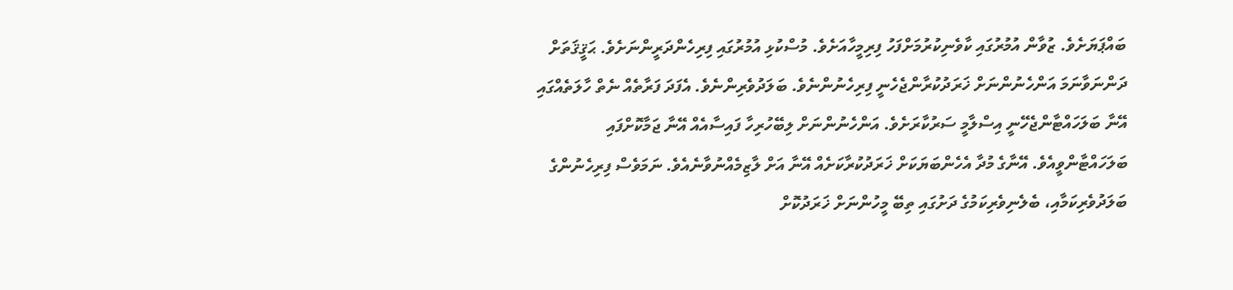ބައްޕަޔަށެވެ. ޒުވާން އުމުރުގައި ކާވެނިކުރުމަށްފަހު ފިރިމީހާއަށެވެ. މުސްކުޅި އުމުރުގައި ފިރިހެންދަރީންނަށެވެ. ޙަޤީޤަތަށް ދަންނަވާނަމަ އަންހެނުންނަށް ޚަރަދުކުރާންޖެހެނީ ފިރިހެނުންނެވެ. ބަލަދުވެރިންނެވެ. އެފަދަ ފަރާތެއް ނެތް ހާލަތެއްގައި އޭނާ ބަލަހައްޓާންޖެހޭނީ އިސްލާމީ ސަރުކާރަށެވެ. އަންހެނުންނަށް ލިބޭހުރިހާ ފައިސާއެއް އޭނާ ޖަމާކޮށްފައި ބަލަހައްޓާންވީއެވެ. އޭނާގެ މުދާ އެހެންބަޔަކަށް ޚަރަދުކުރާކަށެއް އޭނާ އަށް ލާޒިމެއްނުވާނެއެވެ. ނަމަވެސް ފިރިހެނުންގެ ބަލަދުވެރިކަމާއި، ބެލެނިވެރިކަމުގެ ދަށުގައި ތިބޭ މީހުންނަށް ޚަރަދުކޮށް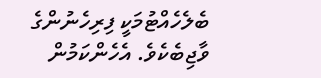ބެލެހެއްޓުމަކީ ފިރިހެނުންގެ ވާޖިބެކެވެ. އެހެންކަމުން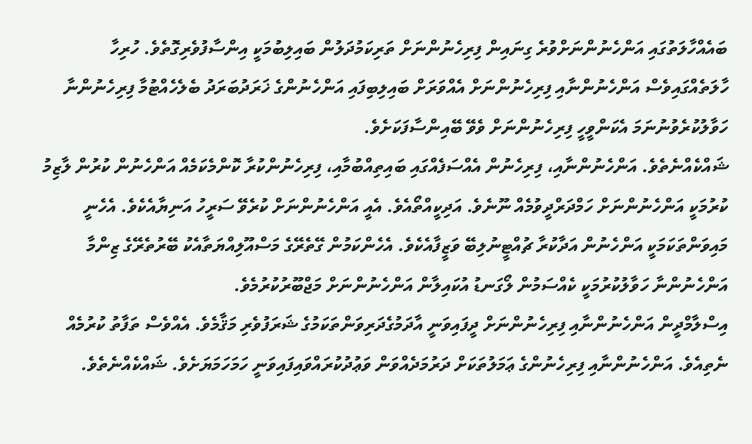ބައެއްހާލަތުގައި އަންހެނުންނަށްވުރެ ގިނައިން ފިރިހެނުންނަށް ތަރިކަމުދަލުން ބައިލިބުމަކީ އިންސާފުވެރިގޮތެވެ. ހުރިހާ ހާލަތެއްގައިވެސް އަންހެނުންނާއި ފިރިހެނުންނަށް އެއްވަރަށް ބައިލިބިފައި އަންހެނުންގެ ޚަރަދުބަރަދު ބެލެހެއްޓުމާ ފިރިހެނުންނާ ހަވާލުކުރެވުނުނަމަ އެކަންވީހީ ފިރިހެނުންނަށް ވެވޭ ބޭއިންސާފަކަށެވެ.
ޝައްކެއްނެތެވެ. އަންހެނުންނާއި، ފިރިހެނުން އެއްސަފެއްގައި ބައިތިއްބުމާއި، ފިރިހެނުންކުރާ ކޮންމެކަމެއް އަންހެނުން ކުރުން ލާޒިމު ކުރުމަކީ އަންހެނުންނަށް ހަމްދަރްދީވުމެއް ނޫނެވެ. އަދިކީއްތޯއެވެ. އެއީ އަންހެނުންނަށް ކުރެވޭ ސަރީހު އަނިޔާއެކެވެ. އެހެނީ މައިވަންތަކަމަކީ އަންހެނުން އަދާކުރާ ޗުއްޓީނުލިބޭ ވަޒީފާއެކެވެ. އެހެންކަމުން ގޭތެރޭގެ މަސްއޫލިއްޔަތާއެކު ބޭރުތެރޭގެ ޒިންމާ އަންހެނުންނާ ހަވާލުކުރުމަކީ ކެއްސަމުން ލޯގަނޑު އުކައިލާން އަންހެނުންނަށް މަޖްބޫރުކުރުމެވެ.
އިސްލާމްދީން އަންހެނުންނާއި ފިރިހެނުންނަށް ދީފައިވަނީ އާދަމުގެދަރިވަންތަކަމުގެ ޝަރަފުވެރި މަޤާމެވެ. އެއްވެސް ތަފާތު ކުރުމެއް ނެތިއެވެ. އަންހެނުންނާއި ފިރިހެނުންގެ ޢަމަލުތަކަށް ދަރުމަދެއްވަން ވަޢުދުކުރައްވައިފައިވަނީ ހަމަހަމަޔަށެވެ. ޝައްކެއްނެތެވެ.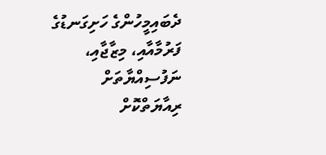ދެބައިމީހުންގެ ހަށިގަނޑުގެ ފަރުމާއާއި، މިޒާޖާއި، ނަފުސިއްޔާތަށް ރިއާޔަތްކޮށް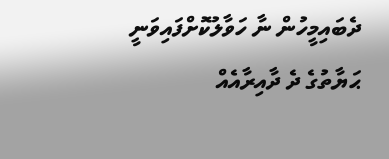ދެބައިމީހުން ނާ ހަވާލުކޮށްފައިވަނީ ޙަޔާތުގެ ދެ ދާއިރާއެއް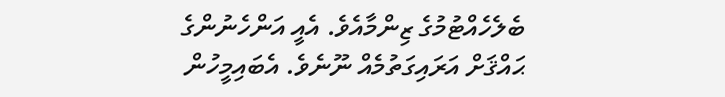ބެލެހެއްޓުމުގެ ޒިންމާއެވެ. އެއީ އަންހެނުންގެ ޙައްޤަށް އަރައިގަތުމެއް ނޫނެވެ. އެބައިމީހުން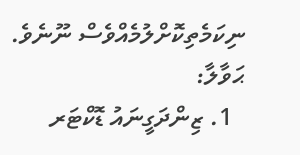ނިކަމެތިކޮށްލުމެއްވެސް ނޫނެވެ.
ޙަވާލާ:
  1. ޒިންދަގީނައު ޑޮކްޓަރ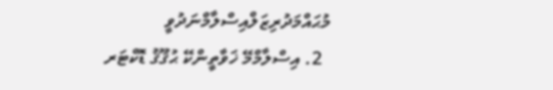މުޙައްމަދުރިޒަލްއިސްލާމްނަދުވީ
  2. އިސްލާމްމޭ ޚަވާތީންކޭ ޙުޤޫޤު ޑޮކްޓަރ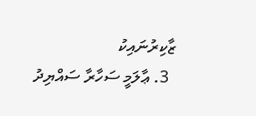ޒާކިރުނައިކު
  3. ޢާލަމީ ސަހާރާ ސައްޔިދު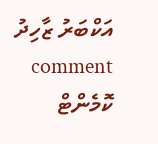އަކްބަރު ޒާހިދު
comment ކޮމެންޓް